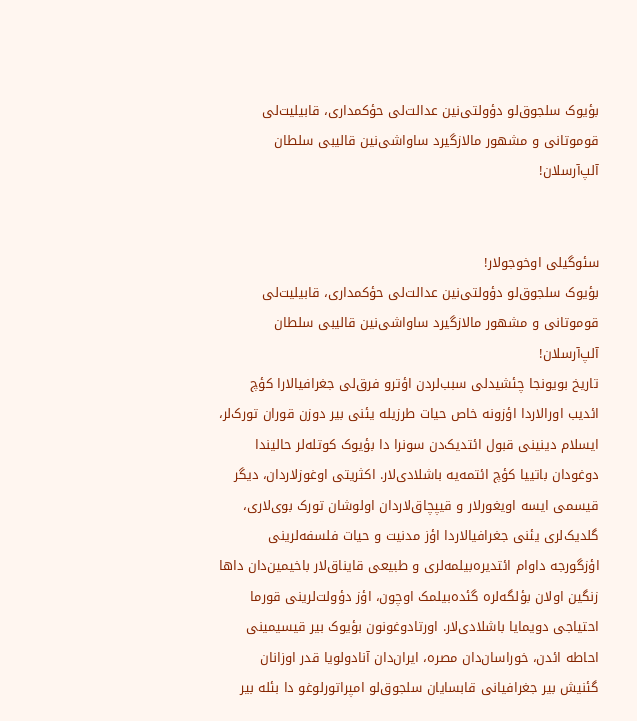بؤیوک سلجوق‌لو دؤولتی‌نین عدالت‌لی حؤکمداری‌، قابیلیت‌لی قوموتانی و مشهور مالازگیرد ساواشی‌نین قالیبی سلطان آلپ‌آرسلان!


سئوگیلی اوخوجولار!
بؤیوک سلجوق‌لو دؤولتی‌نین عدالت‌لی حؤکمداری‌، قابیلیت‌لی قوموتانی و مشهور مالازگیرد ساواشی‌نین قالیبی سلطان آلپ‌آرسلان!
تاریخ بویونجا چئشیدلی سبب‌لردن اؤترو فرق‌لی جغرافیا‌لارا کؤچ ائدیب اورا‌لاردا اؤزونه خاص حیات طرزیله یئنی بیر دوزن قوران تورک‌لر، ایسلام دینینی قبول ائتدیک‌دن سونرا دا بؤیوک کوتله‌لر حالیندا دوغو‌دان باتییا کؤچ ائتمه‌یه باشلادی‌لار. اکثریتی اوغوزلاردان، دیگر قیسمی ایسه اویغورلار و قیپچاق‌لاردان اولوشان تورک بوی‌لاری، گلدیک‌لری یئنی جغرافیا‌لاردا اؤز مدنیت و حیات فلسفه‌لرینی اؤزگورجه داوام ائتدیره‌بیلمه‌لری و طبیعی قایناق‌لار باخیمین‌دان داها زنگین اولان بؤلگه‌لره گئده‌بیلمک اوچون، اؤز دؤولت‌لرینی قورما احتیاجی دویمایا باشلادی‌لار. اورتادوغونون بؤیوک بیر قیسیمینی احاطه ائدن، خوراسان‌دان مصره، ایران‌دان آنادولویا قدر اوزانان گئنیش بیر جغرافیانی قابسایان سلجوق‌لو امپراتورلوغو دا بئله بیر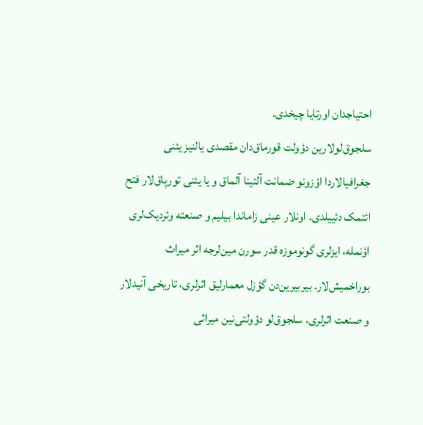احتیاجدان اورتایا چیخدی.
سلجوق‌لولارین دؤولت قورماق‌دان مقصدی یالنیز یئنی جغرافیا‌لاردا اؤزونو ضمانت آلتینا آلماق و یا یئنی تورپاق‌لار فتح ائتمک دئییلدی. اونلار عینی زاماندا بیلیم و صنعته وئردیک‌لری اؤنمله، ایزلری گونوموزه قدر سورن مین‌لرجه اثر میراث بوراخمیش‌لار. بیربیرین‌دن گؤزل معمارلیق اثرلری، تاریخی آنید‌لار و صنعت اثرلری، سلجوق‌لو دؤولتی‌نین میراثی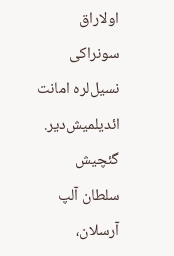اولا‌راق سونراکی نسیل‌لره امانت ائدیلمیش‌دیر.
گئچیش
سلطان آلپ آرسلان،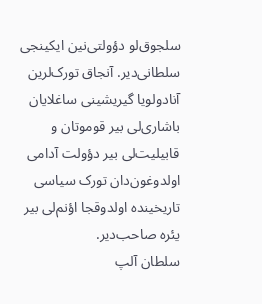سلجوق‌لو دؤولتی‌نین ایکینجی سلطانی‌دیر. آنجاق تورک‌لرین آنادولویا گیریشینی ساغلایان باشاری‌لی بیر قوموتان و قابیلیت‌لی بیر دؤولت آدامی اولدوغون‌دان تورک سیاسی تاریخینده اولدوقجا اؤنم‌لی بیر یئره صاحب‌دیر.
سلطان آلپ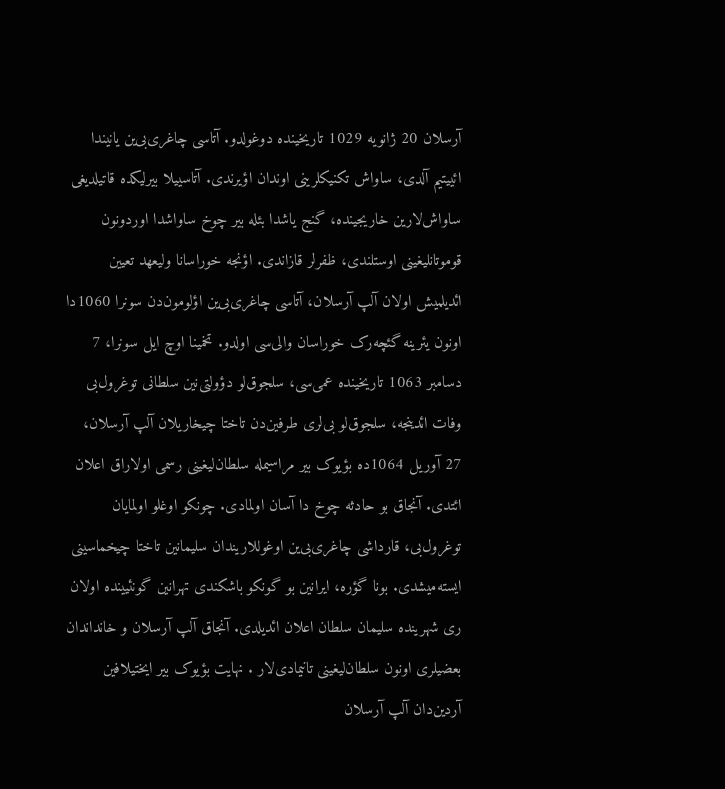آرسلان 20 ژانویه 1029 تاریخینده دوغولدو. آتاسی چاغری‌بی‌ین یانیندا ائییتیم آلدی، ساواش تکنیکلرینی اوندان اؤیرندی. آتاسییلا بیرلیکده قاتیلدیغی ساواش‌لارین خاریجینده، گنج یاشدا بئله بیر چوخ ساواشدا اوردونون قوموتانلیغینی اوستلندی، ظفرلر قازاندی. اؤنجه خوراسانا ولیعهد تعیین ائدیلمیش اولان آلپ آرسلان، آتاسی چاغری‌بی‌ین اؤلومون‌دن سونرا 1060دا اونون یئرینه گئچه‌رک خوراسان والی‌سی اولدو. تخمینا اوچ ایل سونرا، 7 دسامبر 1063 تاریخینده عمی‌سی، سلجوق‌لو دؤولتی‌نین سلطانی توغرول‌بی وفات ائدینجه‌، سلجوق‌لو بی‌لری طرفین‌دن تاختا چیخاریلان آلپ آرسلان‌، 27 آوریل 1064ده بؤیوک بیر مراسیمله سلطان‌لیغینی رسمی اولا‌راق اعلان ائتدی. آنجاق بو حادثه چوخ دا آسان اولمادی. چونکو اوغلو اولمایان توغرول‌بی‌، قارداشی چاغری‌بی‌ین اوغوللاریندان‌ سلیمانین تاختا چیخماسینی ایسته‌میشدی. بونا گؤره‌، ایرانین بو گونکو باشکندی تهرانین گونئیینده اولان ری شهرینده سلیمان سلطان اعلان ائدیلدی. آنجاق آلپ آرسلان و خانداندان بعضیلری اونون سلطان‌لیغینی تانیمادی‌لار . نهایت بؤیوک بیر ایختیلافین آردین‌دان آلپ آرسلان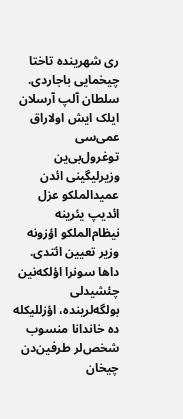ری شهرینده تاختا چیخمایی باجاردی.
سلطان آلپ آرسلان ایلک ایش اولا‌راق عمی‌سی توغرول‌بی‌ین وزیرلیگینی ائدن عمیدالملکو عزل ائدیپ یئرینه نیظام‌الملکو اؤزونه وزیر تعیین ائتدی. داها سونرا اؤلکه‌نین چئشیدلی بولگه‌لرینده، اؤزللیکله ده خاندانا منسوب شخص‌لر طرفین‌دن چیخان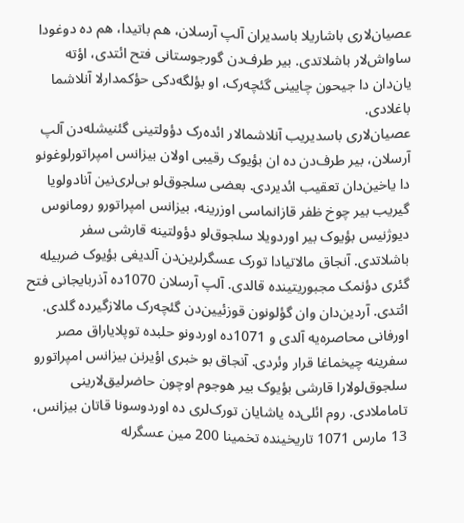عصیان‌لاری باشاریلا باسدیران آلپ آرسلان، هم باتیدا، هم ده دوغودا ساواش‌لار باشلاتدی. بیر طرف‌دن گورجوستانی فتح ائتدی، اؤته یان‌دان دا جیحون چایینی گئچه‌رک، او بؤلگه‌دکی حؤکمدارلا آنلاشما باغلادی.
عصیان‌لاری باسدیریب آنلاشما‌لار ائده‌رک دؤولتینی گئنیشله‌دن آلپ آرسلان، بیر طرف‌دن ده ان بؤیوک رقیبی اولان بیزانس امپراتورلوغونو دا یاخین‌دان تعقیب ائدیردی. بعضی سلجوق‌لو بی‌لری‌نین آنادولویا گیریب بیر چوخ ظفر قازانماسی اوزرینه، بیزانس امپراتورو رومانوس دیوژنیس بؤیوک بیر اوردویلا سلجوق‌لو دؤولتینه قارشی سفر باشلاتدی. آنجاق مالاتیادا تورک عسگرلرین‌دن آلدیغی بؤیوک ضربیله گئری دؤنمک مجبوریتینده قالدی. آلپ آرسلان 1070ده آذربایجانی فتح ائتدی. آردین‌دان وان گؤلونون قوزئیین‌دن گئچه‌رک مالازگیرده گلدی. اورفانی محاصره‌یه آلدی و 1071ده اوردونو حلبده توپلایاراق مصر سفرینه چیخماغا قرار وئردی. آنجاق بو خبری اؤیرنن بیزانس امپراتورو سلجوق‌لولارا قارشی بؤیوک بیر هوجوم اوچون حاضرلیق‌لارینی تاماملادی. روم ائلی‌ده یاشایان تورک‌لری ده اوردوسونا قاتان بیزانس، 13 مارس 1071 تاریخینده تخمینا 200 مین عسگرله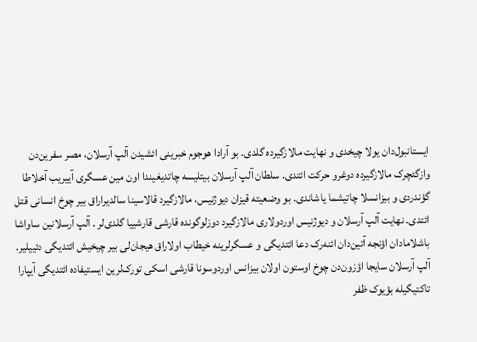ایستانبول‌دان یولا چیخدی و نهایت مالازگیرده گلدی. بو آرادا هوجوم خبرینی ائشیدن آلپ آرسلان، مصر سفرین‌دن وازگئچرک مالازگیرده دوغرو حرکت ائتدی. سلطان آلپ آرسلان بیتلیسه چاتدیغیندا اون مین عسگری آییریب آخلاطا گؤندردی و بیزانسلا چاتیشما یاشاندی. بو وضعیته قیزان دیوژنیس، مالازگیرد قالاسینا سالدیراراق بیر چوخ انسانی قتل ائتدی. نهایت آلپ آرسلان و دیوژنیس اوردولاری مالازگیرد دوزلوگونده قارشی قارشییا گلدی‌لر . آلپ آرسلانین ساواشا باشلاما‌دان اؤنجه آتین‌دان ائنه‌رک دعا ائتدیگی و عسگرلرینه خیطاب اولا‌راق هیجان‌لی بیر چیخیش ائتدیگی دئییلیر‌. آلپ آرسلان سایجا اؤزون‌دن چوخ اوستون اولان بیزانس اوردوسونا قارشی اسکی تورک‌لرین ایستیفاده ائتدیگی آیپارا تاکتیگیله بؤیوک ظفر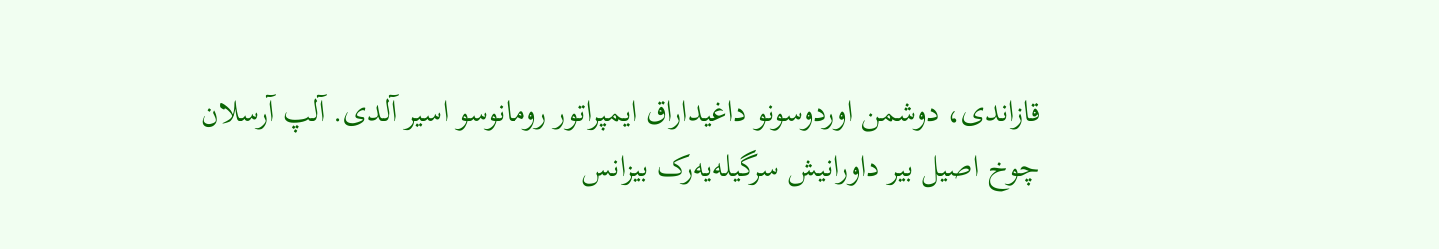قازاندی، دوشمن اوردوسونو داغیدا‌راق ایمپراتور رومانوسو اسیر آلدی. آلپ آرسلان چوخ اصیل بیر داورانیش سرگیله‌یه‌رک بیزانس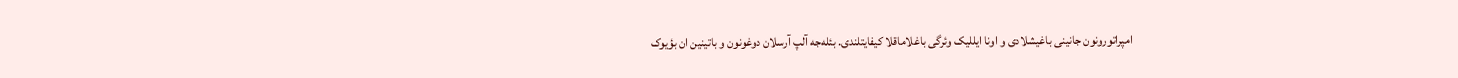امپراتورونون جانینی باغیشلادی و اونا ایللیک وئرگی باغلاماقلا کیفایتلندی. بئله‌جه آلپ آرسلان دوغونون و باتینین ان بؤیوک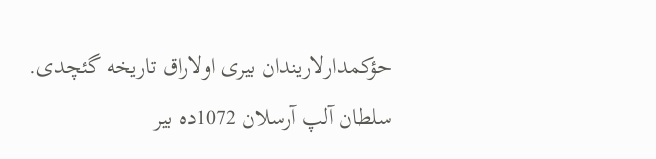حؤکمدارلاریندان‌ بیری اولا‌راق تاریخه گئچدی.
سلطان آلپ آرسلان 1072ده بیر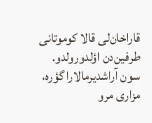قاراخان‌لی قالا کوموتانی طرفین‌دن اؤلدورولدو. سون آراشدیرما‌لارا گؤره، مزاری مرو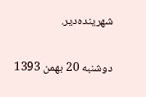شهرینده‌دیر.

دوشنبه 20 بهمن 1393